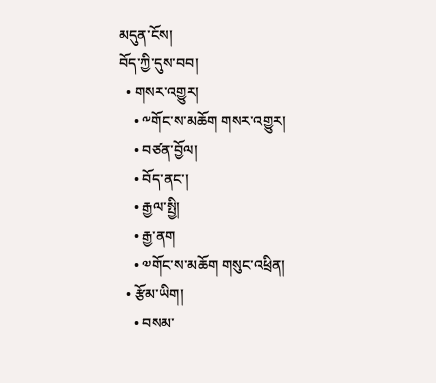མདུན་ངོས།
བོད་ཀྱི་དུས་བབ།
  • གསར་འགྱུར།
    • ༸གོང་ས་མཆོག གསར་འགྱུར།
    • བཙན་བྱོལ།
    • བོད་ནང་།
    • རྒྱལ་སྤྱི།
    • རྒྱ་ནག
    • ༧གོང་ས་མཆོག གསུང་འཕྲིན།
  • རྩོམ་ཡིག།
    • བསམ་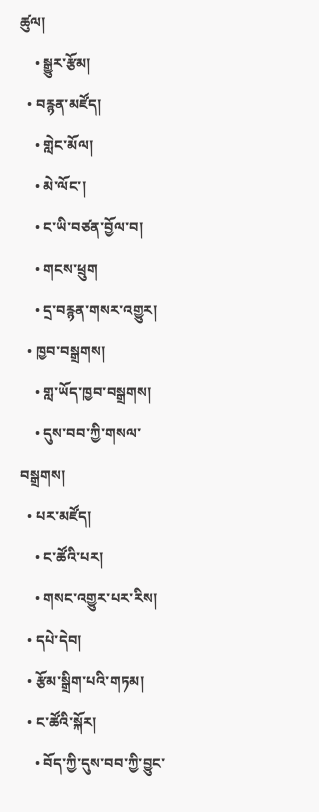ཚུལ།
    • སྒྱུར་རྩོམ།
  • བརྙན་མཛོད།
    • གླེང་མོལ།
    • མེ་ལོང་།
    • ང་ཡི་བཙན་བྱོལ་བ།
    • གངས་ཕྲུག
    • དྲ་བརྙན་གསར་འགྱུར།
  • ཁྱབ་བསྒྲགས།
    • གླ་ཡོད་ཁྱབ་བསྒྲགས།
    • དུས་བབ་ཀྱི་གསལ་བསྒྲགས།
  • པར་མཛོད།
    • ང་ཚོའི་པར།
    • གསང་འགྱུར་པར་རིས།
  • དཔེ་དེབ།
  • རྩོམ་སྒྲིག་པའི་གཏམ།
  • ང་ཚོའི་སྐོར།
    • བོད་ཀྱི་དུས་བབ་ཀྱི་བྱུང་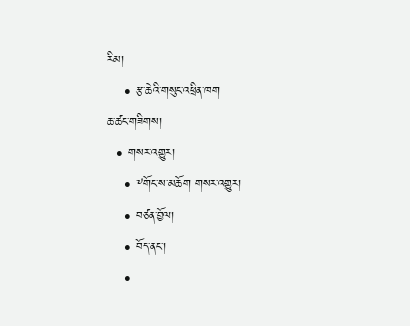རིམ།
    • རྩ་ཆེའི་གསུང་འཕྲིན་ཁག
ཆ་ཚང་གཟིགས།
  • གསར་འགྱུར།
    • ༸གོང་ས་མཆོག གསར་འགྱུར།
    • བཙན་བྱོལ།
    • བོད་ནང་།
    •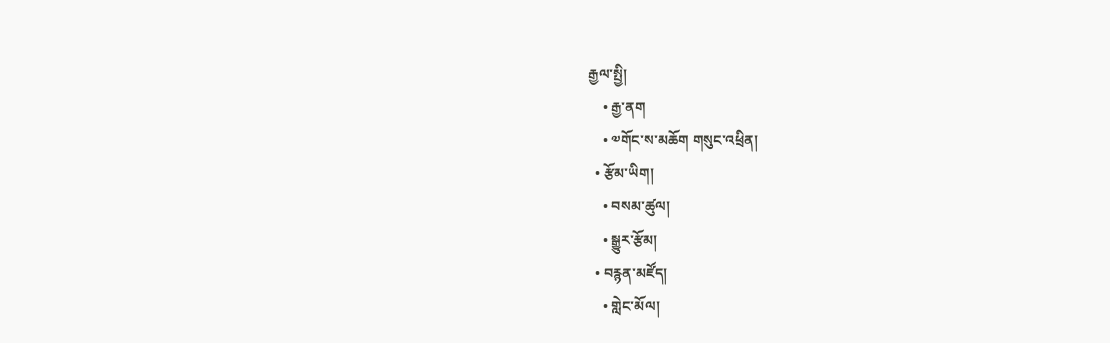རྒྱལ་སྤྱི།
    • རྒྱ་ནག
    • ༧གོང་ས་མཆོག གསུང་འཕྲིན།
  • རྩོམ་ཡིག།
    • བསམ་ཚུལ།
    • སྒྱུར་རྩོམ།
  • བརྙན་མཛོད།
    • གླེང་མོལ།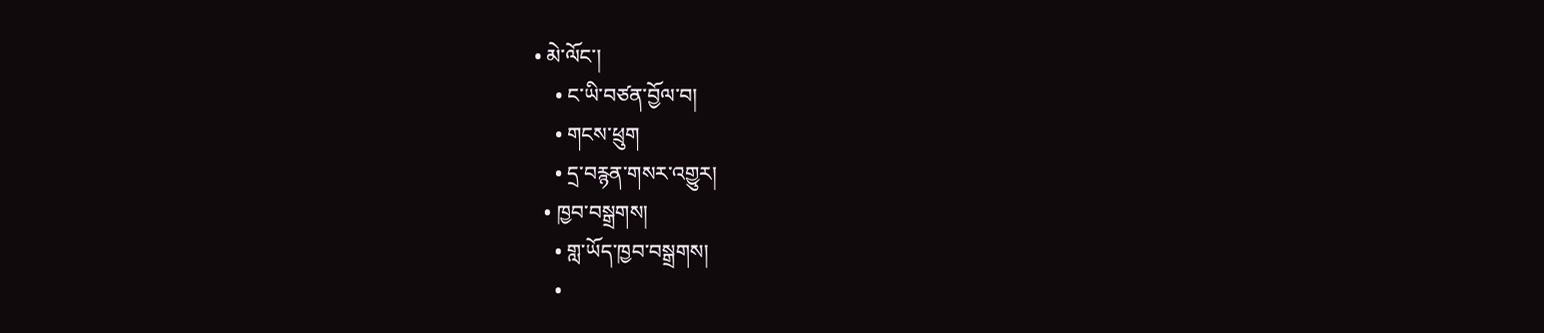• མེ་ལོང་།
    • ང་ཡི་བཙན་བྱོལ་བ།
    • གངས་ཕྲུག
    • དྲ་བརྙན་གསར་འགྱུར།
  • ཁྱབ་བསྒྲགས།
    • གླ་ཡོད་ཁྱབ་བསྒྲགས།
    •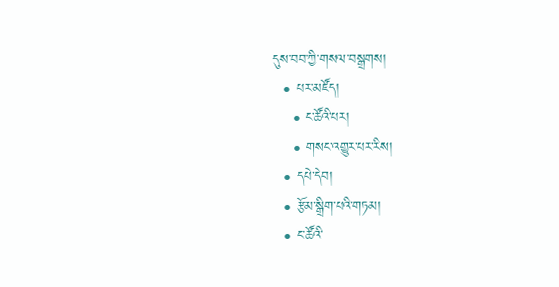དུས་བབ་ཀྱི་གསལ་བསྒྲགས།
  • པར་མཛོད།
    • ང་ཚོའི་པར།
    • གསང་འགྱུར་པར་རིས།
  • དཔེ་དེབ།
  • རྩོམ་སྒྲིག་པའི་གཏམ།
  • ང་ཚོའི་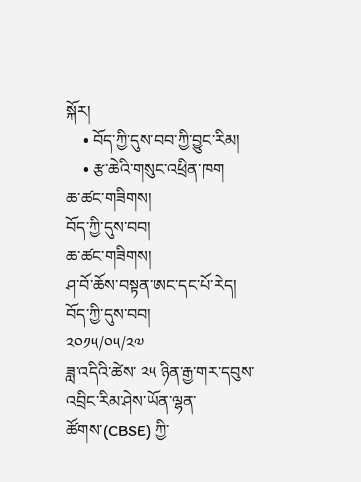སྐོར།
    • བོད་ཀྱི་དུས་བབ་ཀྱི་བྱུང་རིམ།
    • རྩ་ཆེའི་གསུང་འཕྲིན་ཁག
ཆ་ཚང་གཟིགས།
བོད་ཀྱི་དུས་བབ།
ཆ་ཚང་གཟིགས།
ཤ་བོ་ཆོས་བསྟན་ཨང་དང་པོ་རེད།
བོད་ཀྱི་དུས་བབ།
༢༠༡༥/༠༥/༢༧
ཟླ་འདིའི་ཚེས་ ༢༥ ཉིན་རྒྱ་གར་དབུས་འབྲིང་རིམ་ཤེས་ཡོན་ལྷན་ཚོགས་(CBSE) ཀྱི་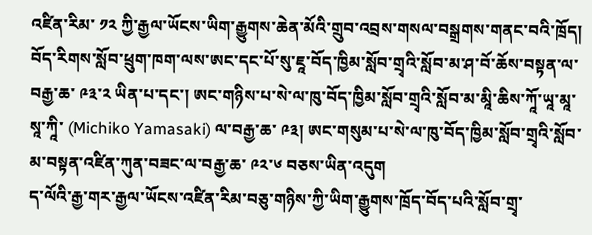འཛིན་རིམ་ ༡༢ ཀྱི་རྒྱལ་ཡོངས་ཡིག་རྒྱུགས་ཆེན་མོའི་གྲུབ་འབྲས་གསལ་བསྒྲགས་གནང་བའི་ཁྲོད། བོད་རིགས་སློབ་ཕྲུག་ཁག་ལས་ཨང་དང་པོ་སུ་ཇཱ་བོད་ཁྱིམ་སློབ་གྲྭའི་སློབ་མ་ཤ་བོ་ཆོས་བསྟན་ལ་བརྒྱ་ཆ་ ༩༣་༢ ཡིན་པ་དང་། ཨང་གཉིས་པ་སེ་ལ་ཁུ་བོད་ཁྱིམ་སློབ་གྲྭའི་སློབ་མ་མཱི་ཆིས་ཀཱོ་ཡཱ་མཱ་སཱ་ཀཱི་ (Michiko Yamasaki) ལ་བརྒྱ་ཆ་ ༩༣། ཨང་གསུམ་པ་སེ་ལ་ཁུ་བོད་ཁྱིམ་སློབ་གྲྭའི་སློབ་མ་བསྟན་འཛིན་ཀུན་བཟང་ལ་བརྒྱ་ཆ་ ༩༢་༦ བཅས་ཡིན་འདུག
ད་ལོའི་རྒྱ་གར་རྒྱལ་ཡོངས་འཛིན་རིམ་བཅུ་གཉིས་ཀྱི་ཡིག་རྒྱུགས་ཁྲོད་བོད་པའི་སློབ་གྲྭ་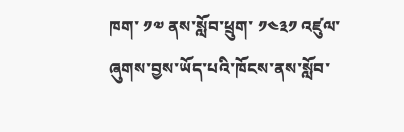ཁག་ ༡༧ ནས་སློབ་ཕྲུག་ ༡༤༣༡ འཛུལ་ཞུགས་བྱས་ཡོད་པའི་ཁོངས་ནས་སློབ་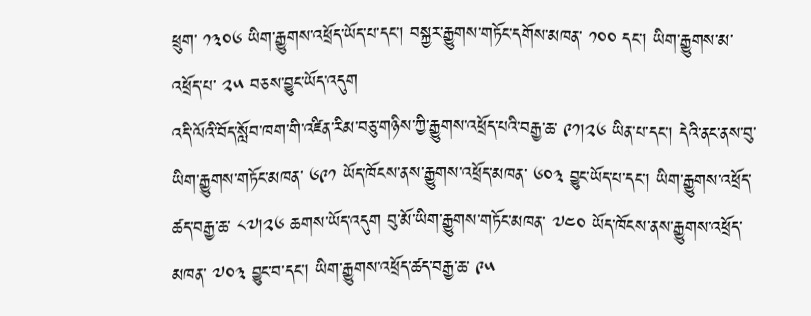ཕྲུག་ ༡༣༠༦ ཡིག་རྒྱུགས་འཕྲོད་ཡོད་པ་དང་། བསྐྱར་རྒྱུགས་གཏོང་དགོས་མཁན་ ༡༠༠ དང་། ཡིག་རྒྱུགས་མ་འཕྲོད་པ་ ༢༥ བཅས་བྱུང་ཡོད་འདུག
འདི་ལོའི་བོད་སློབ་ཁག་གི་འཛིན་རིམ་བཅུ་གཉིས་ཀྱི་རྒྱུགས་འཕྲོད་པའི་བརྒྱ་ཆ་ ༩༡།༢༦ ཡིན་པ་དང་། དེའི་ནང་ནས་བུ་ཡིག་རྒྱུགས་གཏོང་མཁན་ ༦༩༡ ཡོད་ཁོངས་ནས་རྒྱུགས་འཕྲོད་མཁན་ ༦༠༣ བྱུང་ཡོད་པ་དང་། ཡིག་རྒྱུགས་འཕྲོད་ཚད་བརྒྱ་ཆ་ ༨༧།༢༦ ཆགས་ཡོད་འདུག བུ་མོ་ཡིག་རྒྱུགས་གཏོང་མཁན་ ༧༤༠ ཡོད་ཁོངས་ནས་རྒྱུགས་འཕྲོད་མཁན་ ༧༠༣ བྱུང་བ་དང་། ཡིག་རྒྱུགས་འཕྲོད་ཚད་བརྒྱ་ཆ་ ༩༥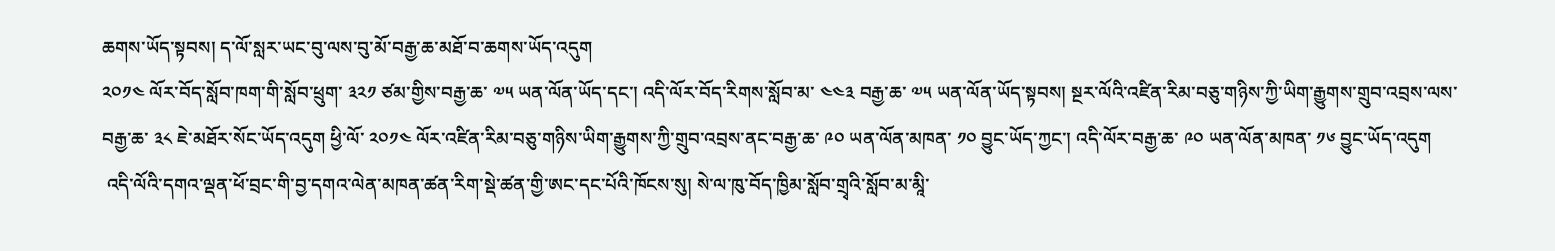ཆགས་ཡོད་སྟབས། ད་ལོ་སླར་ཡང་བུ་ལས་བུ་མོ་བརྒྱ་ཆ་མཐོ་བ་ཆགས་ཡོད་འདུག
༢༠༡༤ ལོར་བོད་སློབ་ཁག་གི་སློབ་ཕྲུག་ ༣༢༡ ཙམ་གྱིས་བརྒྱ་ཆ་ ༧༥ ཡན་ལོན་ཡོད་དང་། འདི་ལོར་བོད་རིགས་སློབ་མ་ ༤༤༣ བརྒྱ་ཆ་ ༧༥ ཡན་ལོན་ཡོད་སྟབས། སྔར་ལོའི་འཛིན་རིམ་བཅུ་གཉིས་ཀྱི་ཡིག་རྒྱུགས་གྲུབ་འབྲས་ལས་བརྒྱ་ཆ་ ༣༨ ཇེ་མཐོར་སོང་ཡོད་འདུག ཕྱི་ལོ་ ༢༠༡༤ ལོར་འཛིན་རིམ་བཅུ་གཉིས་ཡིག་རྒྱུགས་ཀྱི་གྲུབ་འབྲས་ནང་བརྒྱ་ཆ་ ༩༠ ཡན་ལོན་མཁན་ ༡༠ བྱུང་ཡོད་ཀྱང་། འདི་ལོར་བརྒྱ་ཆ་ ༩༠ ཡན་ལོན་མཁན་ ༡༦ བྱུང་ཡོད་འདུག
 འདི་ལོའི་དགའ་ལྡན་ཕོ་བྲང་གི་བྱ་དགའ་ལེན་མཁན་ཚན་རིག་སྡེ་ཚན་གྱི་ཨང་དང་པོའི་ཁོངས་སུ། སེ་ལ་ཁུ་བོད་ཁྱིམ་སློབ་གྲྭའི་སློབ་མ་མཱི་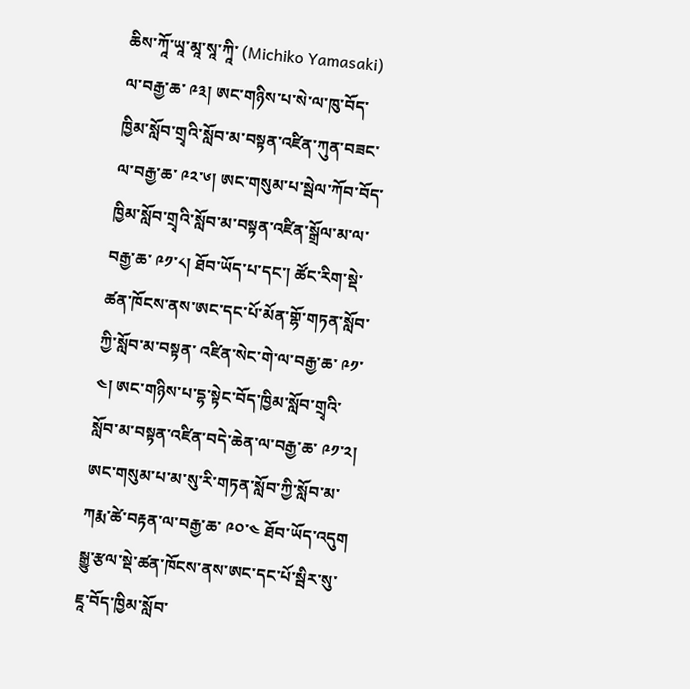ཆིས་ཀཱོ་ཡཱ་མཱ་སཱ་ཀཱི་ (Michiko Yamasaki) ལ་བརྒྱ་ཆ་ ༩༣། ཨང་གཉིས་པ་སེ་ལ་ཁུ་བོད་ཁྱིམ་སློབ་གྲྭའི་སློབ་མ་བསྟན་འཛིན་ཀུན་བཟང་ལ་བརྒྱ་ཆ་ ༩༢་༦། ཨང་གསུམ་པ་སྦེལ་ཀོབ་བོད་ཁྱིམ་སློབ་གྲྭའི་སློབ་མ་བསྟན་འཛིན་སྒྲོལ་མ་ལ་བརྒྱ་ཆ་ ༩༡་༨། ཐོབ་ཡོད་པ་དང་། ཚོང་རིག་སྡེ་ཚན་ཁོངས་ནས་ཨང་དང་པོ་མོན་གྷོ་གཏན་སློབ་ཀྱི་སློབ་མ་བསྟན་ འཛིན་སེང་གེ་ལ་བརྒྱ་ཆ་ ༩༡་༤། ཨང་གཉིས་པ་དྷ་སྟེང་བོད་ཁྱིམ་སློབ་གྲྭའི་སློབ་མ་བསྟན་འཛིན་བདེ་ཆེན་ལ་བརྒྱ་ཆ་ ༩༡་༢། ཨང་གསུམ་པ་མ་སུ་རི་གཏན་སློབ་ཀྱི་སློབ་མ་ཀརྨ་ཚེ་བརྟན་ལ་བརྒྱ་ཆ་ ༩༠་༤ ཐོབ་ཡོད་འདུག
སྒྱུ་རྩལ་སྡེ་ཚན་ཁོངས་ནས་ཨང་དང་པོ་སྦིར་སུ་ཇཱ་བོད་ཁྱིམ་སློབ་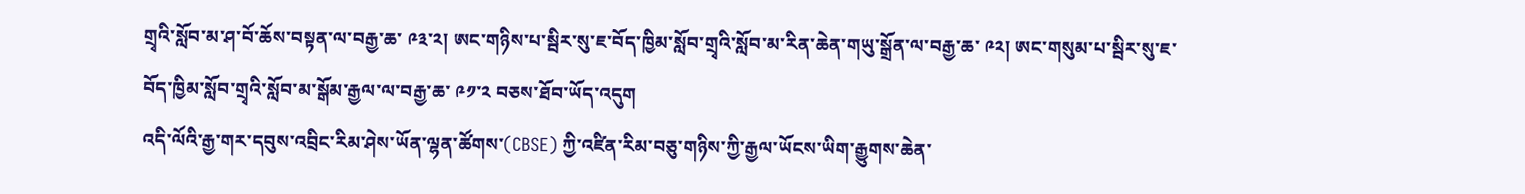གྲྭའི་སློབ་མ་ཤ་བོ་ཆོས་བསྟན་ལ་བརྒྱ་ཆ་ ༩༣་༢། ཨང་གཉིས་པ་སྦིར་སུ་ཇ་བོད་ཁྱིམ་སློབ་གྲྭའི་སློབ་མ་རིན་ཆེན་གཡུ་སྒྲོན་ལ་བརྒྱ་ཆ་ ༩༢། ཨང་གསུམ་པ་སྦིར་སུ་ཇ་བོད་ཁྱིམ་སློབ་གྲྭའི་སློབ་མ་སྒོམ་རྒྱལ་ལ་བརྒྱ་ཆ་ ༩༡་༢ བཅས་ཐོབ་ཡོད་འདུག
འདི་ལོའི་རྒྱ་གར་དབུས་འབྲིང་རིམ་ཤེས་ཡོན་ལྷན་ཚོགས་(CBSE) ཀྱི་འཛིན་རིམ་བཅུ་གཉིས་ཀྱི་རྒྱལ་ཡོངས་ཡིག་རྒྱུགས་ཆེན་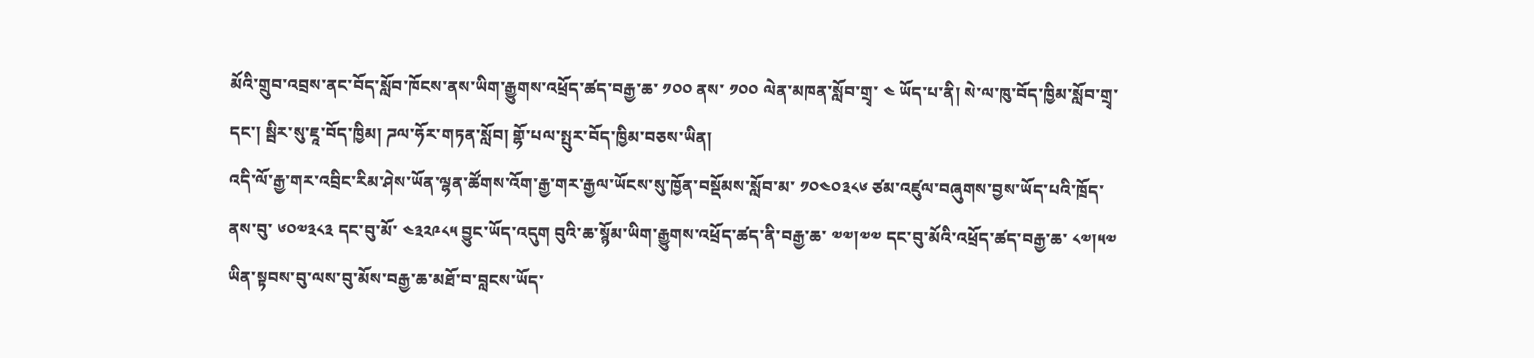མོའི་གྲུབ་འབྲས་ནང་བོད་སློབ་ཁོངས་ནས་ཡིག་རྒྱུགས་འཕྲོད་ཚད་བརྒྱ་ཆ་ ༡༠༠ ནས་ ༡༠༠ ལེན་མཁན་སློབ་གྲྭ་ ༤ ཡོད་པ་ནི། སེ་ལ་ཁུ་བོད་ཁྱིམ་སློབ་གྲྭ་དང་། སྦིར་སུ་ཇཱ་བོད་ཁྱིམ། ཌལ་ཧོར་གཏན་སློབ། གྷོ་པལ་སྤུར་བོད་ཁྱིམ་བཅས་ཡིན།
འདི་ལོ་རྒྱ་གར་འབྲིང་རིམ་ཤེས་ཡོན་ལྷན་ཚོགས་འོག་རྒྱ་གར་རྒྱལ་ཡོངས་སུ་ཁྱོན་བསྡོམས་སློབ་མ་ ༡༠༤༠༣༨༦ ཙམ་འཛུལ་བཞུགས་བྱས་ཡོད་པའི་ཁྲོད་ནས་བུ་ ༦༠༧༣༨༣ དང་བུ་མོ་ ༤༣༢༩༨༥ བྱུང་ཡོད་འདུག བུའི་ཆ་སྙོམ་ཡིག་རྒྱུགས་འཕྲོད་ཚད་ནི་བརྒྱ་ཆ་ ༧༧།༧༧ དང་བུ་མོའི་འཕྲོད་ཚད་བརྒྱ་ཆ་ ༨༧།༥༧ ཡིན་སྟབས་བུ་ལས་བུ་མོས་བརྒྱ་ཆ་མཐོ་བ་བླངས་ཡོད་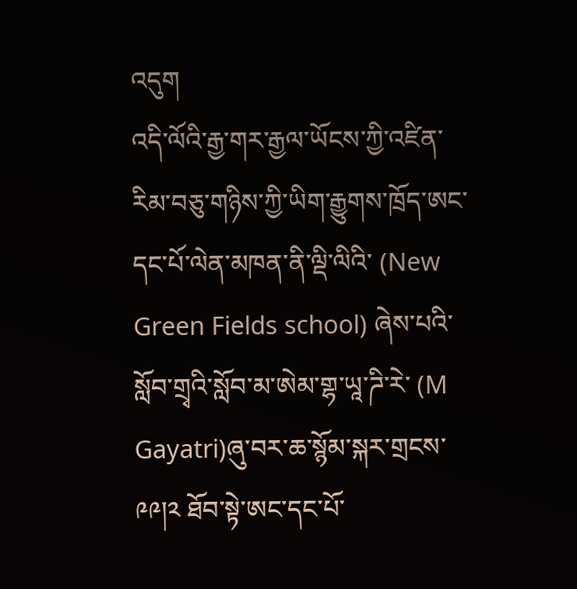འདུག
འདི་ལོའི་རྒྱ་གར་རྒྱལ་ཡོངས་ཀྱི་འཛིན་རིམ་བཅུ་གཉིས་ཀྱི་ཡིག་རྒྱུགས་ཁྲོད་ཨང་དང་པོ་ལེན་མཁན་ནི་ལྡི་ལིའི་ (New Green Fields school) ཞེས་པའི་སློབ་གྲྭའི་སློབ་མ་ཨེམ་གྷ་ཡཱ་ཌི་རེ་ (M Gayatri)ཞུ་བར་ཆ་སྙོམ་སྐར་གྲངས་ ༩༩།༢ ཐོབ་སྟེ་ཨང་དང་པོ་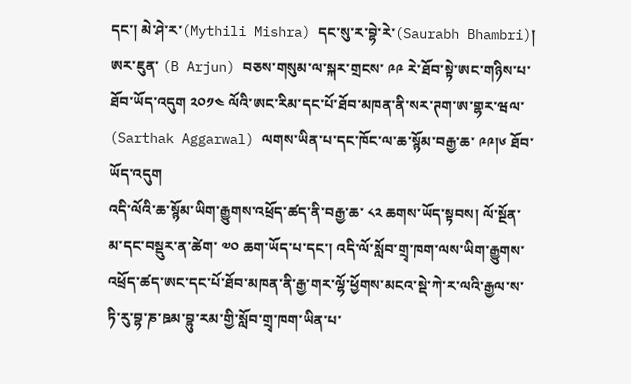དང་། མེ་ཤེ་ར་(Mythili Mishra) དང་སུ་ར་བྷེ་རེ་(Saurabh Bhambri)། ཨར་ཇུན་ (B Arjun) བཅས་གསུམ་ལ་སྐར་གྲངས་ ༩༩ རེ་ཐོབ་སྟེ་ཨང་གཉིས་པ་ཐོབ་ཡོད་འདུག ༢༠༡༤ ལོའི་ཨང་རིམ་དང་པོ་ཐོབ་མཁན་ནི་སར་ཊག་ཨ་གྷར་ཝལ་ (Sarthak Aggarwal) ལགས་ཡིན་པ་དང་ཁོང་ལ་ཆ་སྙོམ་བརྒྱ་ཆ་ ༩༩།༦ ཐོབ་ཡོད་འདུག
འདི་ལོའི་ཆ་སྙོམ་ཡིག་རྒྱུགས་འཕྲོད་ཚད་ནི་བརྒྱ་ཆ་ ༨༢ ཆགས་ཡོད་སྟབས། ལོ་སྔོན་མ་དང་བསྡུར་ན་ཚེག་ ༧༠ ཆག་ཡོད་པ་དང་། འདི་ལོ་སློབ་གྲྭ་ཁག་ལས་ཡིག་རྒྱུགས་འཕྲོད་ཚད་ཨང་དང་པོ་ཐོབ་མཁན་ནི་རྒྱ་གར་ལྷོ་ཕྱོགས་མངའ་སྡེ་ཀེ་ར་ལའི་རྒྱལ་ས་ཏི་རུ་བྷ་ཎ་ཋམ་བྷུ་རམ་གྱི་སློབ་གྲྭ་ཁག་ཡིན་པ་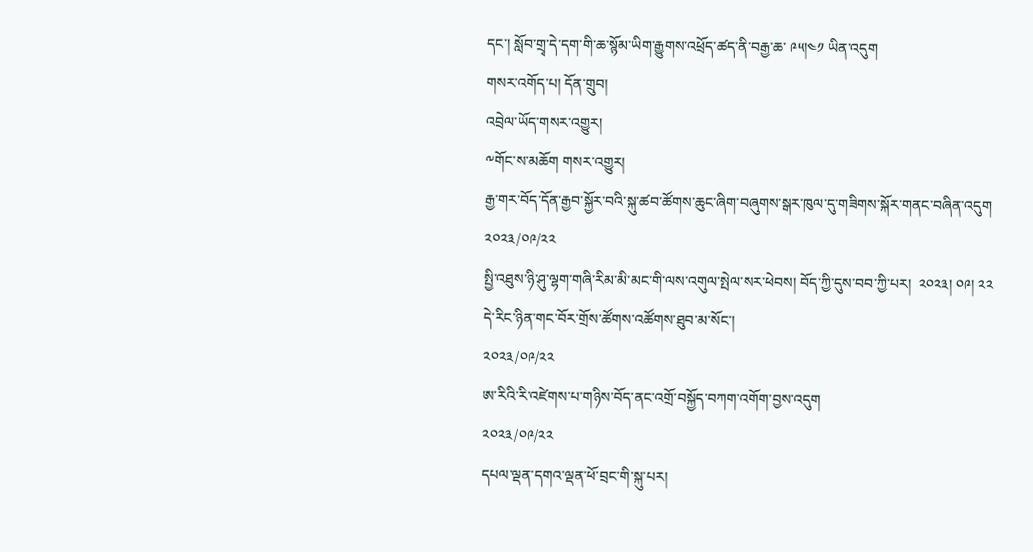དང་། སློབ་གྲྭ་དེ་དག་གི་ཆ་སྙོམ་ཡིག་རྒྱུགས་འཕྲོད་ཚད་ནི་བརྒྱ་ཆ་ ༩༥།༤༡ ཡིན་འདུག
གསར་འགོད་པ། དོན་གྲུབ།
འབྲེལ་ཡོད་གསར་འགྱུར།
༸གོང་ས་མཆོག གསར་འགྱུར།
རྒྱ་གར་བོད་དོན་རྒྱབ་སྐྱོར་བའི་སྐུ་ཚབ་ཚོགས་ཆུང་ཞིག་བཞུགས་སྒར་ཁུལ་དུ་གཟིགས་སྐོར་གནང་བཞིན་འདུག
༢༠༢༣/༠༩/༢༢
སྤྱི་འཐུས་ཉི་ཤུ་ལྷག་གཞི་རིམ་མི་མང་གི་ལས་འགུལ་སྤེལ་སར་ཕེབས། བོད་ཀྱི་དུས་བབ་ཀྱི་པར།  ༢༠༢༣། ༠༩། ༢༢
དེ་རིང་ཉིན་གང་བོར་གྲོས་ཚོགས་འཚོགས་ཐུབ་མ་སོང་།
༢༠༢༣/༠༩/༢༢
ཨ་རིའི་རི་འཛེགས་པ་གཉིས་བོད་ནང་འགྲོ་བསྐྱོད་བཀག་འགོག་བྱས་འདུག
༢༠༢༣/༠༩/༢༢
དཔལ་ལྡན་དགའ་ལྡན་ཕོ་བྲང་གི་སྐུ་པར།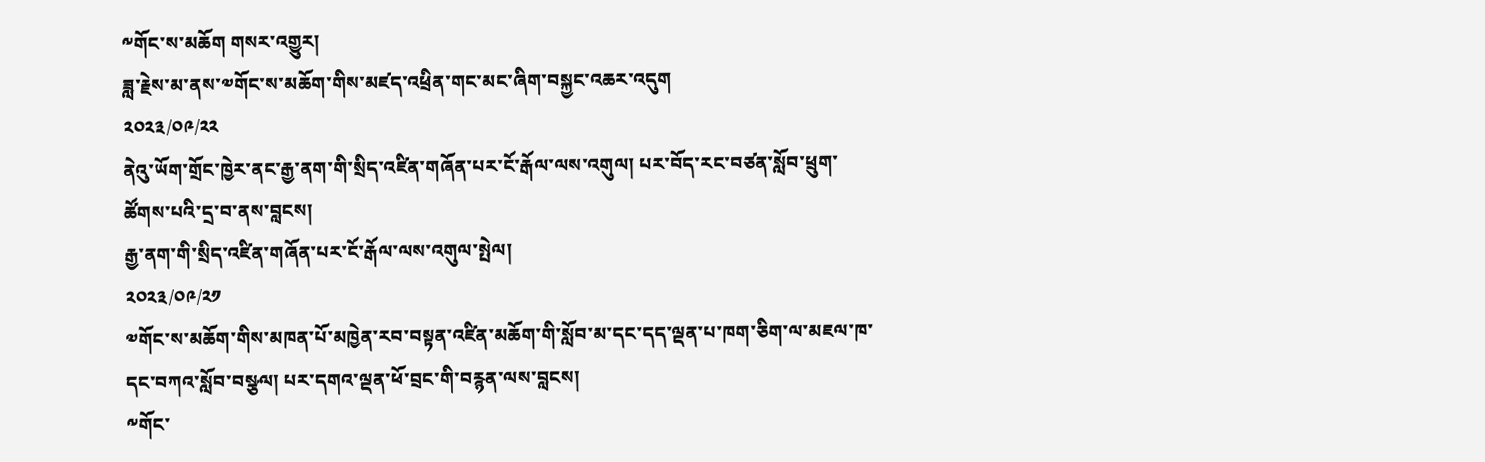༸གོང་ས་མཆོག གསར་འགྱུར།
ཟླ་རྗེས་མ་ནས་༧གོང་ས་མཆོག་གིས་མཛད་འཕྲིན་གང་མང་ཞིག་བསྐྱང་འཆར་འདུག
༢༠༢༣/༠༩/༢༢
ནེའུ་ཡོག་གྲོང་ཁྱེར་ནང་རྒྱ་ནག་གི་སྲིད་འཛིན་གཞོན་པར་ངོ་རྒོལ་ལས་འགུལ། པར་བོད་རང་བཙན་སློབ་ཕྲུག་ཚོགས་པའི་དྲ་བ་ནས་བླངས།
རྒྱ་ནག་གི་སྲིད་འཛིན་གཞོན་པར་ངོ་རྒོལ་ལས་འགུལ་སྤེལ།
༢༠༢༣/༠༩/༢༡
༧གོང་ས་མཆོག་གིས་མཁན་པོ་མཁྱེན་རབ་བསྟན་འཛིན་མཆོག་གི་སློབ་མ་དང་དད་ལྡན་པ་ཁག་ཅིག་ལ་མཇལ་ཁ་དང་བཀའ་སློབ་བསྩལ། པར་དགའ་ལྡན་ཕོ་བྲང་གི་བརྙན་ལས་བླངས།
༸གོང་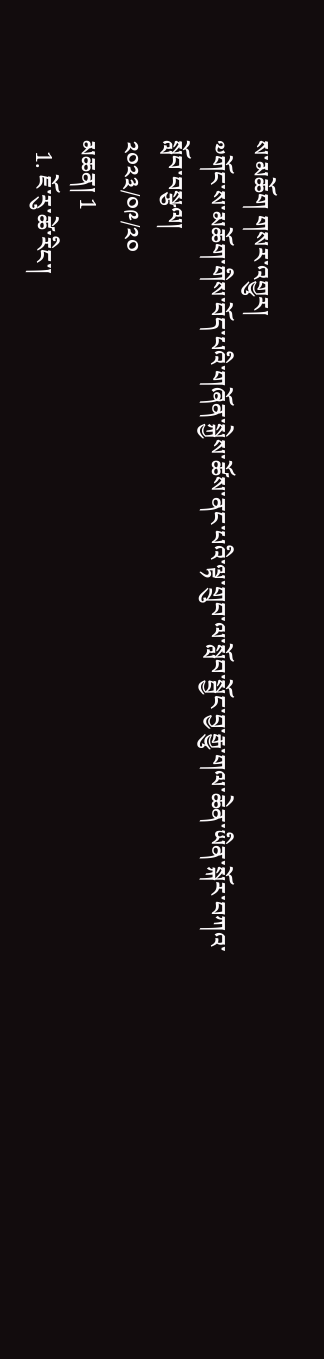ས་མཆོག གསར་འགྱུར།
༧གོང་ས་མཆོག་གིས་བོད་པའི་གཞོན་སྐྱེས་ཚོས་ནང་པའི་ལྟ་གྲུབ་ལ་སློབ་སྦྱོང་བྱ་རྒྱུ་གལ་ཆེན་ཡིན་སྐོར་བཀའ་སློབ་བསྩལ།
༢༠༢༣/༠༩/༢༠
མཆན། 1
  1. ཇོ་རུ་ཚེ་རིང་།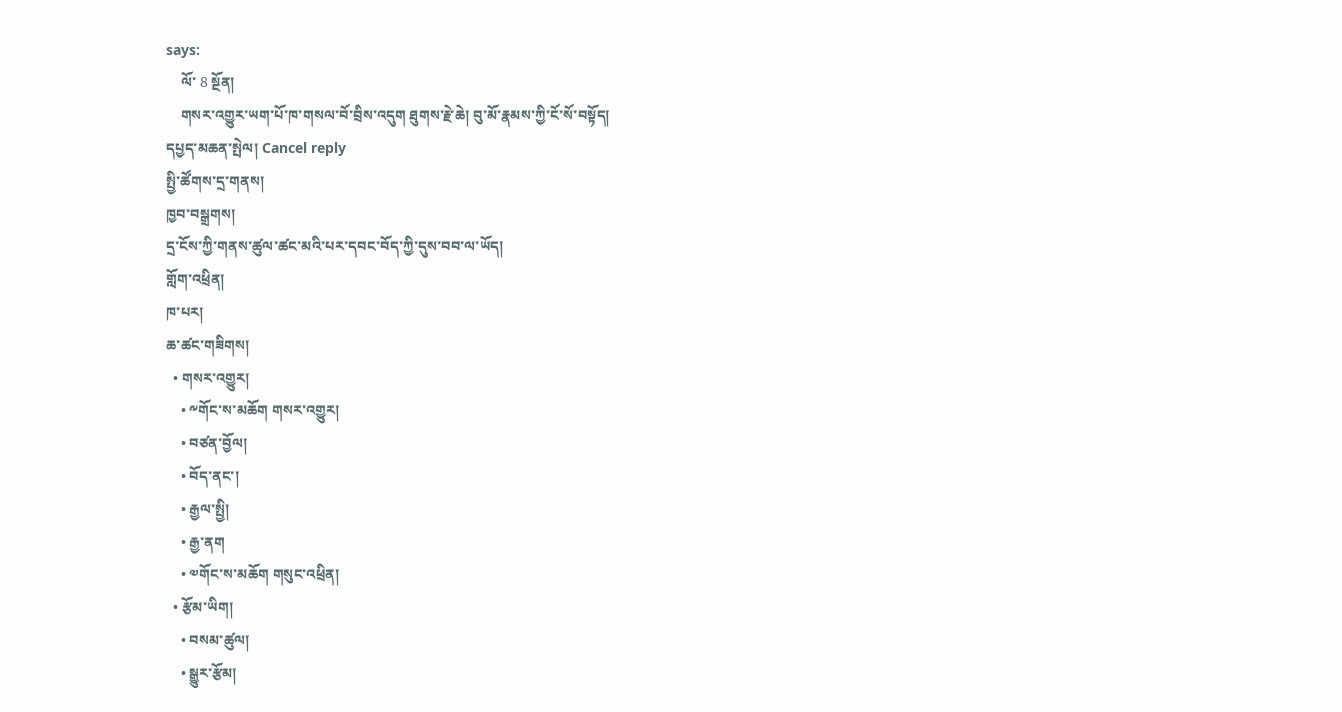says:
    ལོ་ 8 སྔོན།
    གསར་འགྱུར་ཡག་པོ་ཁ་གསལ་བོ་བྲིས་འདུག ཐུགས་རྗེ་ཆེ། བུ་མོ་རྣམས་ཀྱི་ངོ་སོ་བསྟོད།
དཔྱད་མཆན་སྤེལ། Cancel reply
སྤྱི་ཚོགས་དྲ་གནས།
ཁྱབ་བསྒྲགས།
དྲ་ངོས་ཀྱི་གནས་ཚུལ་ཚང་མའི་པར་དབང་བོད་ཀྱི་དུས་བབ་ལ་ཡོད།
གློག་འཕྲིན།
ཁ་པར།
ཆ་ཚང་གཟིགས།
  • གསར་འགྱུར།
    • ༸གོང་ས་མཆོག གསར་འགྱུར།
    • བཙན་བྱོལ།
    • བོད་ནང་།
    • རྒྱལ་སྤྱི།
    • རྒྱ་ནག
    • ༧གོང་ས་མཆོག གསུང་འཕྲིན།
  • རྩོམ་ཡིག།
    • བསམ་ཚུལ།
    • སྒྱུར་རྩོམ།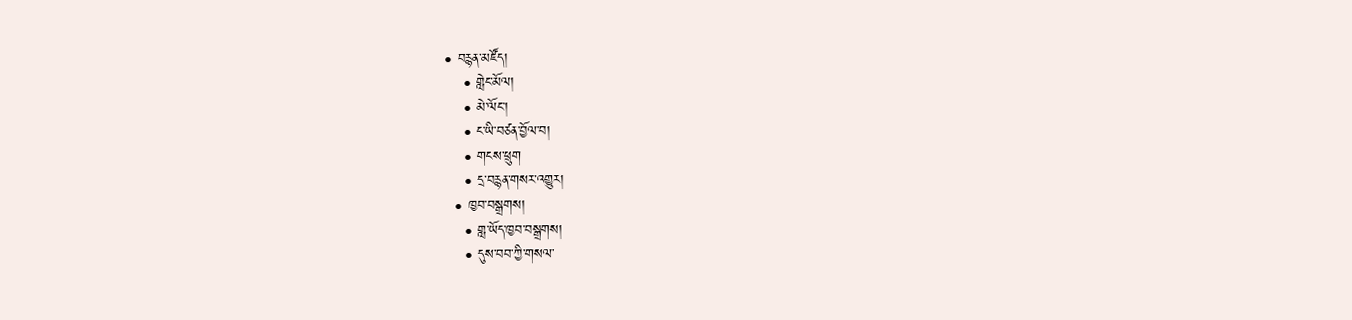• བརྙན་མཛོད།
    • གླེང་མོལ།
    • མེ་ལོང་།
    • ང་ཡི་བཙན་བྱོལ་བ།
    • གངས་ཕྲུག
    • དྲ་བརྙན་གསར་འགྱུར།
  • ཁྱབ་བསྒྲགས།
    • གླ་ཡོད་ཁྱབ་བསྒྲགས།
    • དུས་བབ་ཀྱི་གསལ་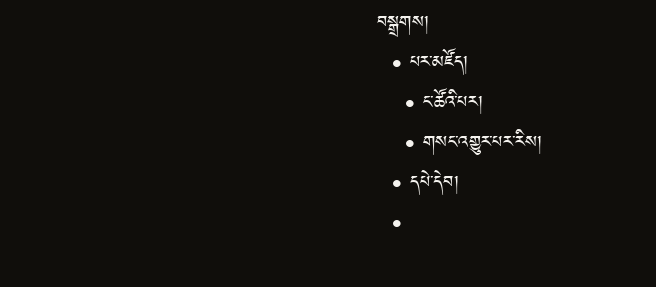བསྒྲགས།
  • པར་མཛོད།
    • ང་ཚོའི་པར།
    • གསང་འགྱུར་པར་རིས།
  • དཔེ་དེབ།
  •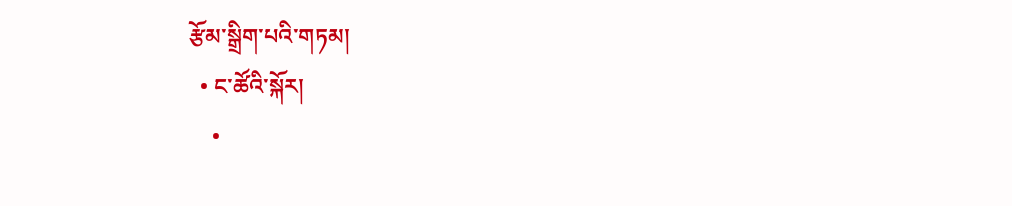རྩོམ་སྒྲིག་པའི་གཏམ།
  • ང་ཚོའི་སྐོར།
    •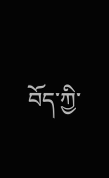བོད་ཀྱི་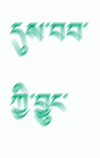དུས་བབ་ཀྱི་བྱུང་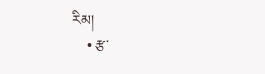རིམ།
    • རྩ་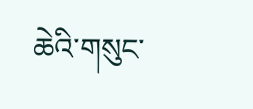ཆེའི་གསུང་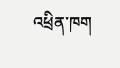འཕྲིན་ཁག